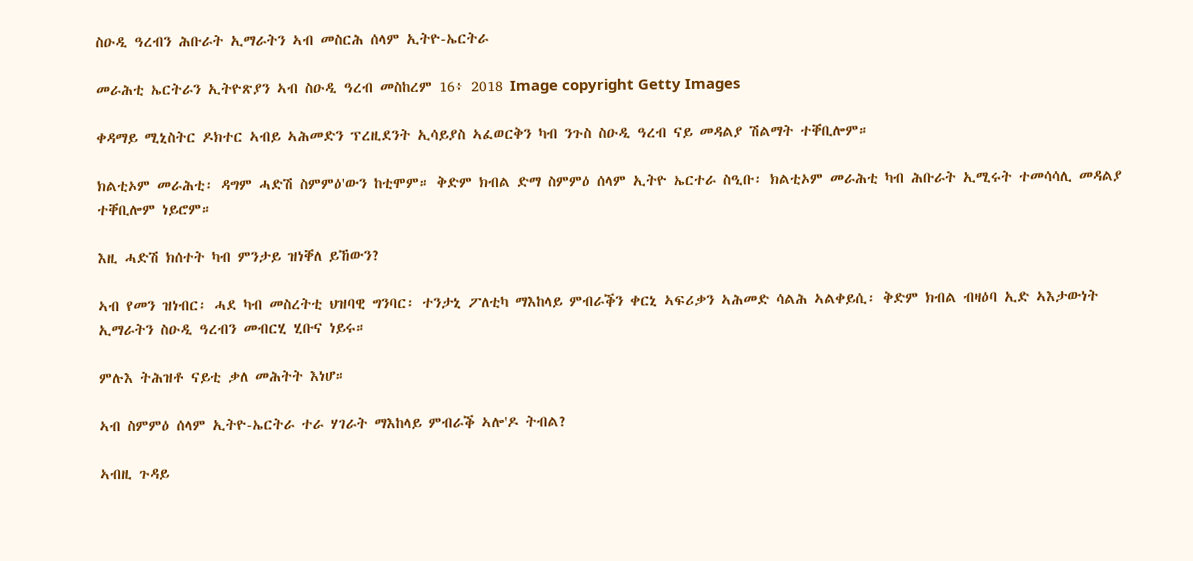ስዑዲ ዓረብን ሕቡራት ኢማራትን ኣብ መስርሕ ሰላም ኢትዮ-ኤርትራ

መራሕቲ ኤርትራን ኢትዮጽያን ኣብ ስዑዲ ዓረብ መስከረም 16፥ 2018 Image copyright Getty Images

ቀዳማይ ሚኒስትር ዶክተር ኣብይ ኣሕመድን ፕረዚደንት ኢሳይያስ ኣፈወርቅን ካብ ንጉስ ስዑዲ ዓረብ ናይ መዳልያ ሽልማት ተቐቢሎም።

ክልቲኦም መራሕቲ፡ ዳግም ሓድሽ ስምምዕ'ውን ከቲሞም። ቅድም ክብል ድማ ስምምዕ ሰላም ኢትዮ ኤርተራ ስዒቡ፡ ክልቲኦም መራሕቲ ካብ ሕቡራት ኢሚሩት ተመሳሳሊ መዳልያ ተቐቢሎም ነይሮም።

እዚ ሓድሽ ክሰተት ካብ ምንታይ ዝነቐለ ይኸውን?

ኣብ የመን ዝነብር፡ ሓደ ካብ መስረትቲ ህዝባዊ ግንባር፡ ተንታኒ ፖለቲካ ማእከላይ ምብራቕን ቀርኒ ኣፍሪቃን ኣሕመድ ሳልሕ ኣልቀይሲ፡ ቅድም ክብል ብዛዕባ ኢድ ኣእታውነት ኢማራትን ስዑዲ ዓረብን መብርሂ ሂቡና ነይሩ።

ምሉእ ትሕዝቶ ናይቲ ቃለ መሕትት እነሆ።

ኣብ ስምምዕ ሰላም ኢትዮ-ኤርትራ ተራ ሃገራት ማእከላይ ምብራቕ ኣሎ'ዶ ትብል?

ኣብዚ ጉዳይ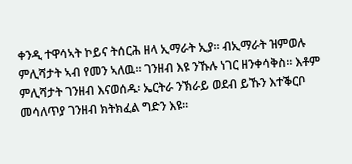ቀንዲ ተዋሳኣት ኮይና ትሰርሕ ዘላ ኢማራት ኢያ። ብኢማራት ዝምወሉ ምሊሻታት ኣብ የመን ኣለዉ። ገንዘብ እዩ ንኹሉ ነገር ዘንቀሳቅስ። እቶም ምሊሻታት ገንዘብ እናወሰዱ፡ ኤርትራ ንኽራይ ወደብ ይኹን እተቕርቦ መሳለጥያ ገንዘብ ክትክፈል ግድን እዩ።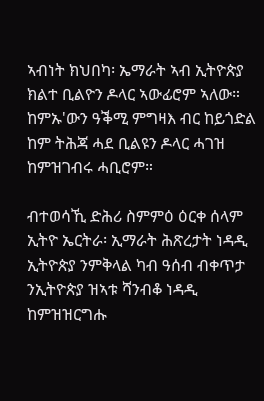ኣብነት ክህበካ፡ ኤማራት ኣብ ኢትዮጵያ ክልተ ቢልዮን ዶላር ኣውፊሮም ኣለው። ከምኡ'ውን ዓቕሚ ምግዛእ ብር ከይጎድል ከም ትሕጃ ሓደ ቢልዩን ዶላር ሓገዝ ከምዝገብሩ ሓቢሮም።

ብተወሳኺ ድሕሪ ስምምዕ ዕርቀ ሰላም ኢትዮ ኤርትራ፡ ኢማራት ሕጽረታት ነዳዲ ኢትዮጵያ ንምቅላል ካብ ዓሰብ ብቀጥታ ንኢትዮጵያ ዝኣቱ ሻንብቆ ነዳዲ ከምዝዝርግሑ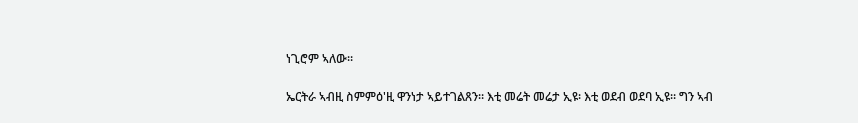ነጊሮም ኣለው።

ኤርትራ ኣብዚ ስምምዕ'ዚ ዋንነታ ኣይተገልጸን። እቲ መሬት መሬታ ኢዩ፡ እቲ ወደብ ወደባ ኢዩ። ግን ኣብ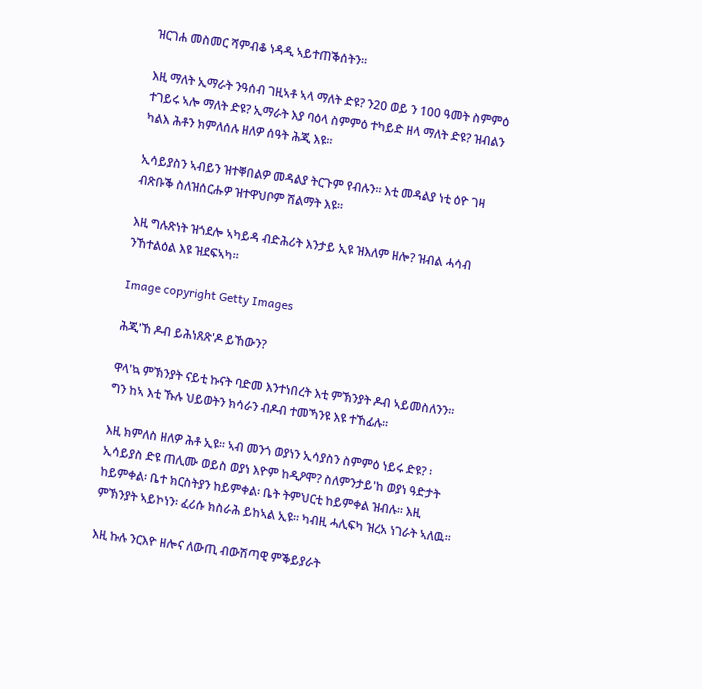ዝርገሐ መስመር ሻምብቆ ነዳዲ ኣይተጠቕሰትን።

እዚ ማለት ኢማራት ንዓሰብ ገዚኣቶ ኣላ ማለት ድዩ? ን20 ወይ ን 100 ዓመት ስምምዕ ተገይሩ ኣሎ ማለት ድዩ? ኢማራት እያ ባዕላ ስምምዕ ተካይድ ዘላ ማለት ድዩ? ዝብልን ካልእ ሕቶን ክምለሰሉ ዘለዎ ሰዓት ሕጂ እዩ።

ኢሳይያስን ኣብይን ዝተቐበልዎ መዳልያ ትርጉም የብሉን። እቲ መዳልያ ነቲ ዕዮ ገዛ ብጽቡቕ ስለዝሰርሑዎ ዝተዋህቦም ሽልማት እዩ።

እዚ ግሉጽነት ዝጎደሎ ኣካይዳ ብድሕሪት እንታይ ኢዩ ዝእለም ዘሎ? ዝብል ሓሳብ ንኸተልዕል እዩ ዝደፍኣካ።

Image copyright Getty Images

ሕጂ'ኸ ዶብ ይሕነጸጽ'ዶ ይኸውን?

ዋላ'ኳ ምኽንያት ናይቲ ኩናት ባድመ እንተነበረት እቲ ምኽንያት ዶብ ኣይመስለንን። ግን ከኣ እቲ ኹሉ ህይወትን ክሳራን ብዶብ ተመኻንዩ እዩ ተኸፊሉ።

እዚ ክምለስ ዘለዎ ሕቶ ኢዩ። ኣብ መንጎ ወያነን ኢሳያስን ስምምዕ ነይሩ ድዩ? ፡ ኢሳይያስ ድዩ ጠሊሙ ወይስ ወያነ እዮም ከዲዖሞ? ስለምንታይ'ከ ወያነ ዓድታት ከይምቀል፡ ቤተ ክርስትያን ከይምቀል፡ ቤት ትምህርቲ ከይምቀል ዝብሉ። እዚ ምኽንያት ኣይኮነን፡ ፈሪሱ ክስራሕ ይከኣል ኢዩ። ካብዚ ሓሊፍካ ዝረአ ነገራት ኣለዉ።

እዚ ኩሉ ንርእዮ ዘሎና ለውጢ ብውሽጣዊ ምቕይያራት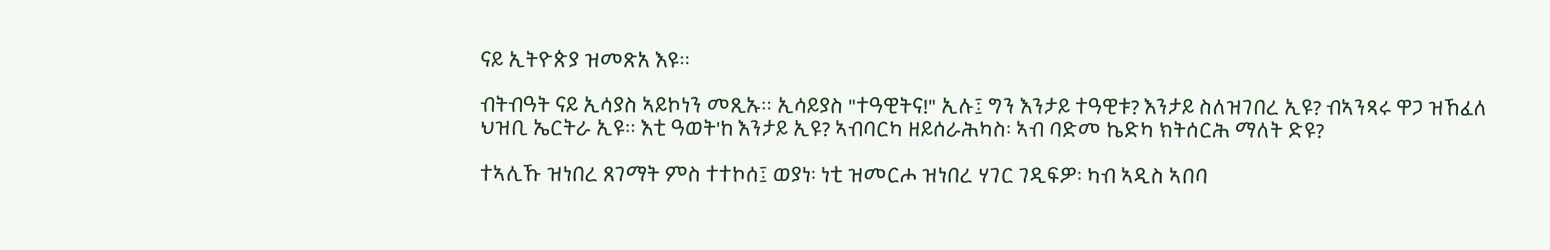ናይ ኢትዮጵያ ዝመጽአ እዩ።

ብትብዓት ናይ ኢሳያስ ኣይኮነን መጺኡ። ኢሳይያስ "ተዓዊትና!" ኢሉ፤ ግን እንታይ ተዓዊቱ? እንታይ ስለዝገበረ ኢዩ? ብኣንጻሩ ዋጋ ዝኸፈለ ህዝቢ ኤርትራ ኢዩ። እቲ ዓወት'ከ እንታይ ኢዩ? ኣብባርካ ዘይሰራሕካስ፡ ኣብ ባድመ ኬድካ ክትሰርሕ ማለት ድዩ?

ተኣሊኹ ዝነበረ ጸገማት ምስ ተተኮሰ፤ ወያነ፡ ነቲ ዝመርሖ ዝነበረ ሃገር ገዲፍዎ፡ ካብ ኣዲስ ኣበባ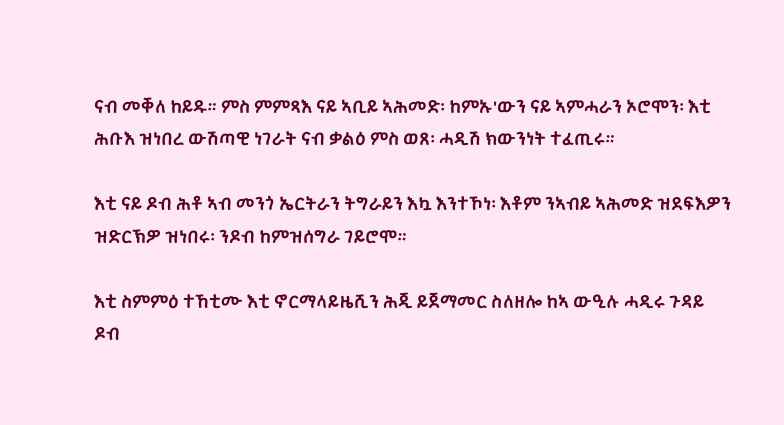ናብ መቐለ ከይዱ። ምስ ምምጻእ ናይ ኣቢይ ኣሕመድ፡ ከምኡ'ውን ናይ ኣምሓራን ኦሮሞን፡ እቲ ሕቡእ ዝነበረ ውሽጣዊ ነገራት ናብ ቃልዕ ምስ ወጸ፡ ሓዲሽ ክውንነት ተፈጢሩ።

እቲ ናይ ዶብ ሕቶ ኣብ መንጎ ኤርትራን ትግራይን እኳ እንተኾነ፡ እቶም ንኣብይ ኣሕመድ ዝደፍእዎን ዝድርኽዎ ዝነበሩ፡ ንዶብ ከምዝሰግራ ገይሮሞ።

እቲ ስምምዕ ተኸቲሙ እቲ ኖርማላይዜሺን ሕጂ ይጀማመር ስለዘሎ ከኣ ውዒሉ ሓዲሩ ጉዳይ ዶብ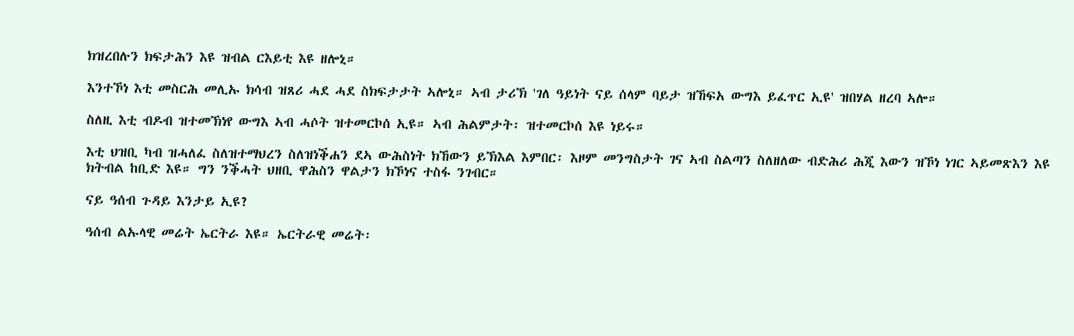ክዝረበሉን ክፍታሕን እዩ ዝብል ርእይቲ እዩ ዘሎኒ።

እንተኾነ እቲ መስርሕ መሊኡ ክሳብ ዝጸሪ ሓደ ሓደ ስክፍታታት ኣሎኒ። ኣብ ታሪኽ 'ገለ ዓይነት ናይ ሰላም ባይታ ዝኸፍአ ውግእ ይፈጥር ኢዩ' ዝበሃል ዘረባ ኣሎ።

ስለዚ እቲ ብዶብ ዝተመኽነየ ውግእ ኣብ ሓሶት ዝተመርኮሰ ኢዩ። ኣብ ሕልምታት፡ ዝተመርኮሰ እዩ ነይሩ።

እቲ ህዝቢ ካብ ዝሓለፈ ስለዝተማህረን ስለዝነቕሐን ደኣ ውሕስነት ክኸውን ይኽእል እምበር፡ እዞም መንግስታት ገና ኣብ ስልጣን ስለዘለው ብድሕሪ ሕጂ እውን ዝኾነ ነገር ኣይመጽእን እዩ ክትብል ከቢድ እዩ። ግን ንቕሓት ህዘቢ ዋሕስን ዋልታን ክኾነና ተስፋ ንገብር።

ናይ ዓሰብ ጉዳይ እንታይ ኢዩ?

ዓሰብ ልኡላዊ መሬት ኤርትራ እዩ። ኤርትራዊ መሬት፡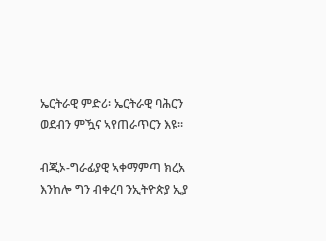ኤርትራዊ ምድሪ፡ ኤርትራዊ ባሕርን ወደብን ምዃና ኣየጠራጥርን እዩ።

ብጂኦ-ግራፊያዊ ኣቀማምጣ ክረአ እንከሎ ግን ብቀረባ ንኢትዮጵያ ኢያ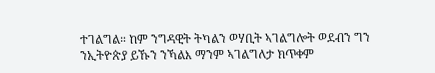ተገልግል። ከም ንግዳዊት ትካልን ወሃቢት ኣገልግሎት ወደብን ግን ንኢትዮጵያ ይኹን ንኻልእ ማንም ኣገልግለታ ክጥቀም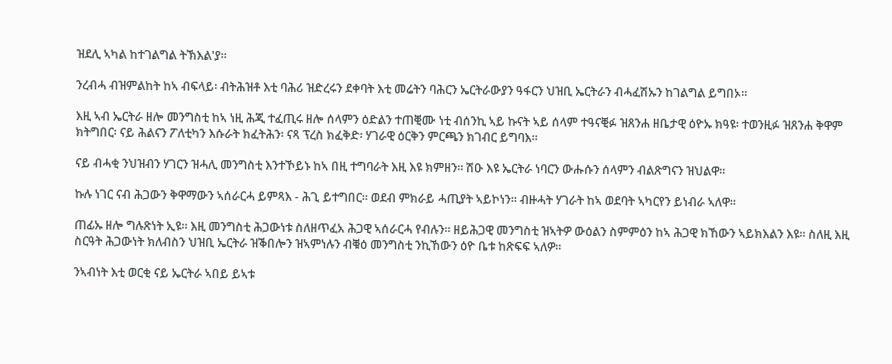ዝደሊ ኣካል ከተገልግል ትኽእል'ያ።

ንረብሓ ብዝምልከት ከኣ ብፍላይ፡ ብትሕዝቶ እቲ ባሕሪ ዝድረሩን ደቀባት እቲ መሬትን ባሕርን ኤርትራውያን ዓፋርን ህዝቢ ኤርትራን ብሓፈሽኡን ከገልግል ይግበኦ።

እዚ ኣብ ኤርትራ ዘሎ መንግስቲ ከኣ ነዚ ሕጂ ተፈጢሩ ዘሎ ሰላምን ዕድልን ተጠቒሙ ነቲ ብሰንኪ ኣይ ኩናት ኣይ ሰላም ተዓናቒፉ ዝጸንሐ ዘቤታዊ ዕዮኡ ክዓዩ፡ ተወንዚፉ ዝጸንሐ ቅዋም ክትግበር፡ ናይ ሕልናን ፖለቲካን እሱራት ክፈትሕን፡ ናጻ ፕረስ ክፈቅድ፡ ሃገራዊ ዕርቅን ምርጫን ክገብር ይግባእ።

ናይ ብሓቂ ንህዝብን ሃገርን ዝሓሊ መንግስቲ እንተኾይኑ ከኣ በዚ ተግባራት እዚ እዩ ክምዘን። ሽዑ እዩ ኤርትራ ነባርን ውሑሱን ሰላምን ብልጽግናን ዝህልዋ።

ኩሉ ነገር ናብ ሕጋውን ቅዋማውን ኣሰራርሓ ይምጻእ - ሕጊ ይተግበር። ወደብ ምክራይ ሓጢያት ኣይኮነን። ብዙሓት ሃገራት ከኣ ወደባት ኣካርየን ይነብራ ኣለዋ።

ጠፊኡ ዘሎ ግሉጽነት ኢዩ። እዚ መንግስቲ ሕጋውነቱ ስለዘጥፈአ ሕጋዊ ኣሰራርሓ የብሉን። ዘይሕጋዊ መንግስቲ ዝኣትዎ ውዕልን ስምምዕን ከኣ ሕጋዊ ክኸውን ኣይክእልን እዩ። ስለዚ እዚ ስርዓት ሕጋውነት ክለብስን ህዝቢ ኤርትራ ዝቕበሎን ዝኣምነሉን ብቑዕ መንግስቲ ንኪኸውን ዕዮ ቤቱ ከጽፍፍ ኣለዎ።

ንኣብነት እቲ ወርቂ ናይ ኤርትራ ኣበይ ይኣቱ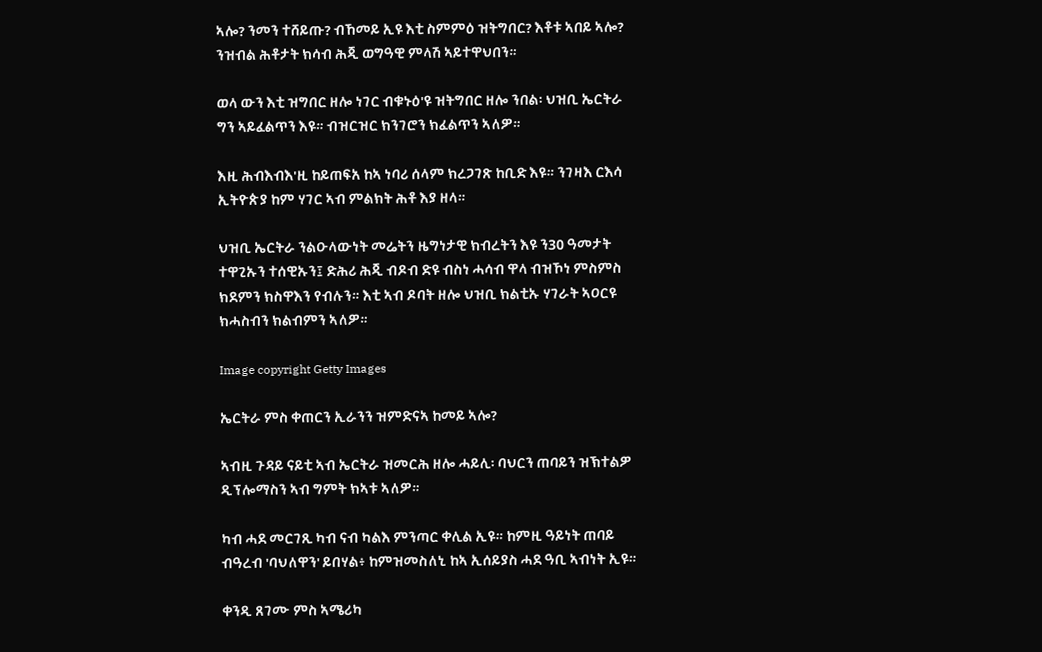ኣሎ? ንመን ተሸይጡ? ብኸመይ ኢዩ እቲ ስምምዕ ዝትግበር? እቶቱ ኣበይ ኣሎ? ንዝብል ሕቶታት ክሳብ ሕጂ ወግዓዊ ምላሽ ኣይተዋህበን።

ወላ ውን እቲ ዝግበር ዘሎ ነገር ብቁኑዕ'ዩ ዝትግበር ዘሎ ንበል፡ ህዝቢ ኤርትራ ግን ኣይፈልጥን እዩ። ብዝርዝር ክንገሮን ክፈልጥን ኣለዎ።

እዚ ሕብእብእ'ዚ ከይጠፍአ ከኣ ነባሪ ሰላም ክረጋገጽ ከቢድ እዩ። ንገዛእ ርእሳ ኢትዮጵያ ከም ሃገር ኣብ ምልክት ሕቶ እያ ዘላ።

ህዝቢ ኤርትራ ንልዑላውነት መሬትን ዜግነታዊ ክብረትን እዩ ን30 ዓመታት ተዋጊኡን ተሰዊኡን፤ ድሕሪ ሕጂ ብዶብ ድዩ ብስነ ሓሳብ ዋላ ብዝኾነ ምስምስ ክደምን ክስዋእን የብሉን። እቲ ኣብ ዶባት ዘሎ ህዝቢ ክልቲኡ ሃገራት ኣዐርዩ ክሓስብን ክልብምን ኣለዎ።

Image copyright Getty Images

ኤርትራ ምስ ቀጠርን ኢራንን ዝምድናኣ ከመይ ኣሎ?

ኣብዚ ጉዳይ ናይቲ ኣብ ኤርትራ ዝመርሕ ዘሎ ሓይሊ፡ ባህርን ጠባይን ዝኽተልዎ ዲፕሎማስን ኣብ ግምት ክኣቱ ኣለዎ።

ካብ ሓደ መርገጺ ካብ ናብ ካልእ ምንጣር ቀሊል ኢዩ። ከምዚ ዓይነት ጠባይ ብዓረብ 'ባህለዋን' ይበሃል፥ ከምዝመስለኒ ከኣ ኢሰይያስ ሓደ ዓቢ ኣብነት ኢዩ።

ቀንዲ ጸገሙ ምስ ኣሜሪካ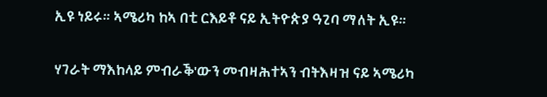ኢዩ ነይሩ። ኣሜሪካ ከኣ በቲ ርእይቶ ናይ ኢትዮጵያ ዓጊባ ማለት ኢዩ።

ሃገራት ማእከላይ ምብራቕ'ውን መብዛሕተኣን ብትእዛዝ ናይ ኣሜሪካ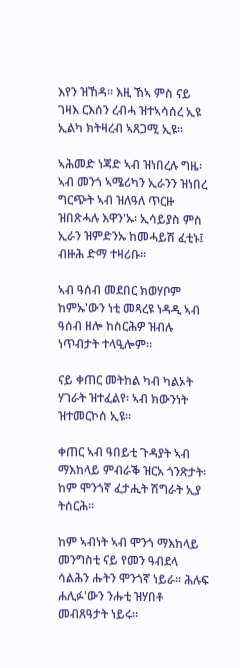እየን ዝኸዳ። እዚ ኸኣ ምስ ናይ ገዛእ ርእሰን ረብሓ ዝተኣሳሰረ ኢዩ ኢልካ ክትዛረብ ኣጸጋሚ ኢዩ።

ኣሕመድ ነጃድ ኣብ ዝነበረሉ ግዜ፡ ኣብ መንጎ ኣሜሪካን ኢራንን ዝነበረ ግርጭት ኣብ ዝለዓለ ጥርዙ ዝበጽሓሉ እዋን'ኡ፡ ኢሳይያስ ምስ ኢራን ዝምድንኡ ከመሓይሽ ፈቲኑ፤ ብዙሕ ድማ ተዛሪቡ።

ኣብ ዓሰብ መደበር ክወሃቦም ከምኡ'ውን ነቲ መጻረዩ ነዳዲ ኣብ ዓሰብ ዘሎ ከስርሕዎ ዝብሉ ነጥብታት ተላዒሎም።

ናይ ቀጠር መትከል ካብ ካልኦት ሃገራት ዝተፈልየ፡ ኣብ ክውንነት ዝተመርኮሰ ኢዩ።

ቀጠር ኣብ ዓበይቲ ጉዳያት ኣብ ማእከላይ ምብራቕ ዝርአ ጎንጽታት፡ ከም ሞንጎኛ ፈታሒት ሽግራት ኢያ ትሰርሕ።

ከም ኣብነት ኣብ ሞንጎ ማእከላይ መንግስቲ ናይ የመን ዓብደላ ሳልሕን ሑትን ሞንጎኛ ነይራ። ሕሉፍ ሐሊፉ'ውን ንሑቲ ዝሃበቶ መብጸዓታት ነይሩ።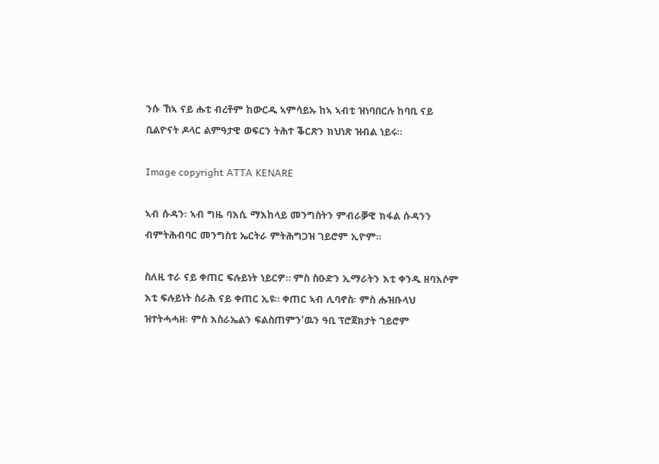ንሱ ኸኣ ናይ ሑቲ ብረቶም ከውርዱ ኣምሳይኡ ከኣ ኣብቲ ዝነባበርሉ ከባቢ ናይ ቢልዮናት ዶላር ልምዓታዊ ወፍርን ትሕተ ቕርጽን ክህነጽ ዝብል ነይሩ።

Image copyright ATTA KENARE

ኣብ ሱዳን፡ ኣብ ግዜ ባእሲ ማእከላይ መንግስትን ምብራቓዊ ክፋል ሱዳንን ብምትሕብባር መንግስቲ ኤርትራ ምትሕግጋዝ ገይሮም ኢዮም።

ስለዚ ተራ ናይ ቀጠር ፍሉይነት ነይርዎ። ምስ ስዑድን ኢማራትን እቲ ቀንዲ ዘባእሶም እቲ ፍሉይነት ስራሕ ናይ ቀጠር ኢዩ። ቀጠር ኣብ ሊባኖስ፡ ምስ ሑዝቡላህ ዝተትሓሓዘ፡ ምስ እስራኤልን ፍልስጠምን'ዉን ዓቢ ፕሮጀክታት ገይሮም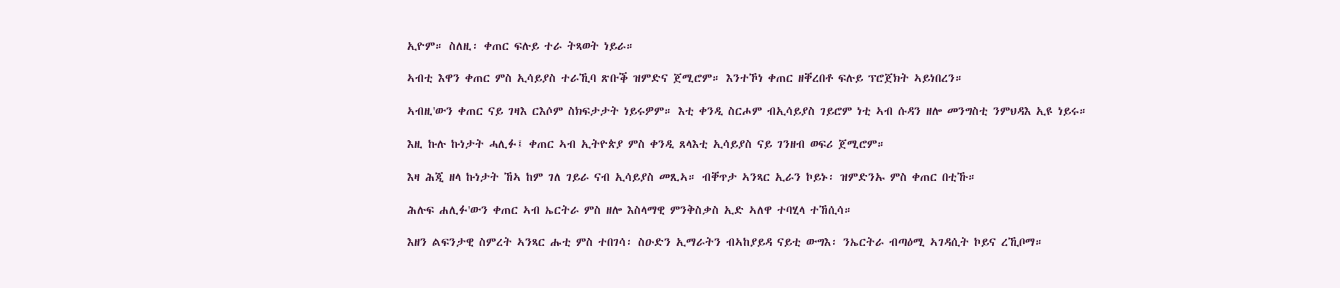ኢዮም። ስለዚ፡ ቀጠር ፍሉይ ተራ ትጻወት ነይራ።

ኣብቲ እዋን ቀጠር ምስ ኢሳይያስ ተራኺባ ጽቡቕ ዝምድና ጀሚሮም። እንተኾነ ቀጠር ዘቐረበቶ ፍሉይ ፕሮጀክት ኣይነበረን።

ኣብዚ'ውን ቀጠር ናይ ገዛእ ርእሶም ስክፍታታት ነይሩዎም። እቲ ቀንዲ ስርሖም ብኢሳይያስ ገይሮም ነቲ ኣብ ሱዳን ዘሎ መንግስቲ ንምህዳእ ኢዩ ነይሩ።

እዚ ኩሉ ኩነታት ሓሊፉ፤ ቀጠር ኣብ ኢትዮጵያ ምስ ቀንዲ ጸላእቲ ኢሳይያስ ናይ ገንዘብ ወፍሪ ጀሚሮም።

እዛ ሕጂ ዘላ ኩነታት ኸኣ ከም ገለ ገይራ ናብ ኢሳይያስ መጺኣ። ብቐጥታ ኣንጻር ኢራን ኮይኑ፡ ዝምድንኡ ምስ ቀጠር በቲኹ።

ሕሉፍ ሐሊፉ'ውን ቀጠር ኣብ ኤርትራ ምስ ዘሎ እስላማዊ ምንቅስቃስ ኢድ ኣለዋ ተባሂላ ተኸሲሳ።

እዘን ልፍንታዊ ስምረት ኣንጻር ሑቲ ምስ ተበገሳ፡ ስዑድን ኢማራትን ብኣከያይዳ ናይቲ ውግእ፡ ንኤርትራ ብጣዕሚ ኣገዳሲት ኮይና ረኺቦማ።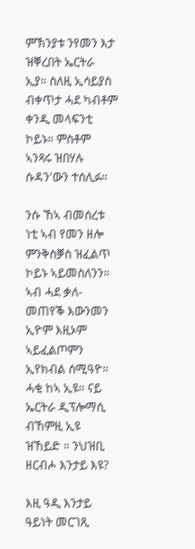ምኽንያቱ ንየመን እታ ዝቐረበት ኤርትራ ኢያ። ስለዚ ኢሳይያስ ብቀጥታ ሓደ ካብቶም ቀንዲ መላፍንቲ ኮይኑ። ምስቶም ኣንጻሩ ዝበሃሉ ሱዳን'ውን ተሰሊፉ።

ንሱ ኸኣ ብመሰረቱ ነቲ ኣብ የመን ዘሎ ምንቅስቓስ ዝፈልጥ ኮይኑ ኣይመስለንን። ኣብ ሓደ ቃለ-መጠየቕ እውንመን ኢዮም እዚኦም ኣይፈልጦምን ኢየክብል ሰሚዓዮ። ሓቂ ከኣ ኢዩ። ናይ ኤርትራ ዲፕሎማሲ ብኸምዚ ኢዩ ዝኸይድ ። ንህዝቢ ዘርብሖ እንታይ እዩ?

እዚ ዓዲ እንታይ ዓይነት መርገጺ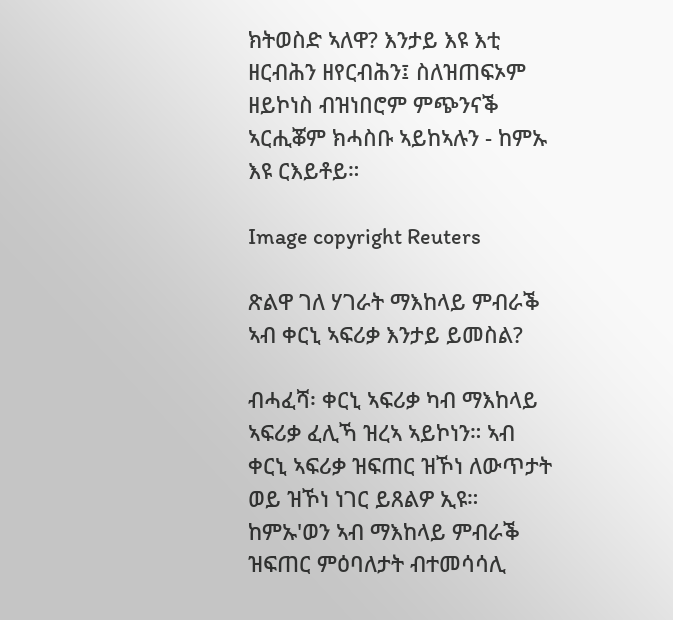ክትወስድ ኣለዋ? እንታይ እዩ እቲ ዘርብሕን ዘየርብሕን፤ ስለዝጠፍኦም ዘይኮነስ ብዝነበሮም ምጭንናቕ ኣርሒቖም ክሓስቡ ኣይከኣሉን - ከምኡ እዩ ርእይቶይ።

Image copyright Reuters

ጽልዋ ገለ ሃገራት ማእከላይ ምብራቕ ኣብ ቀርኒ ኣፍሪቃ እንታይ ይመስል?

ብሓፈሻ፡ ቀርኒ ኣፍሪቃ ካብ ማእከላይ ኣፍሪቃ ፈሊኻ ዝረኣ ኣይኮነን። ኣብ ቀርኒ ኣፍሪቃ ዝፍጠር ዝኾነ ለውጥታት ወይ ዝኾነ ነገር ይጸልዎ ኢዩ። ከምኡ'ወን ኣብ ማእከላይ ምብራቕ ዝፍጠር ምዕባለታት ብተመሳሳሊ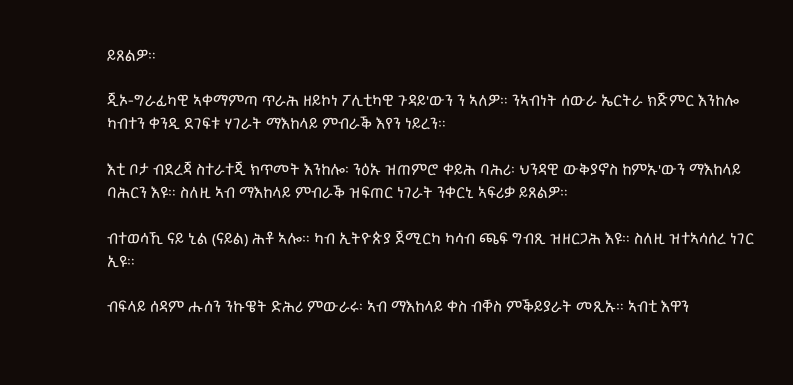ይጸልዎ።

ጂኦ-ግራፊካዊ ኣቀማምጣ ጥራሕ ዘይኮነ ፖሊቲካዊ ጉዳይ'ውን ን ኣለዎ። ንኣብነት ሰውራ ኤርትራ ክጅምር እንከሎ ካብተን ቀንዲ ደገፍቱ ሃገራት ማእከላይ ምብራቕ እየን ነይረን።

እቲ ቦታ ብደረጃ ስተራተጂ ክጥመት እንከሎ፡ ንዕኡ ዝጠምሮ ቀይሕ ባሕሪ፡ ህንዳዊ ውቅያኖስ ከምኡ'ውን ማእከላይ ባሕርን እዩ። ስለዚ ኣብ ማእከላይ ምብራቕ ዝፍጠር ነገራት ንቀርኒ ኣፍሪቃ ይጸልዎ።

ብተወሳኺ ናይ ኒል (ናይል) ሕቶ ኣሎ። ካብ ኢትዮጵያ ጀሚርካ ካሳብ ጫፍ ግብጺ ዝዘርጋሕ እዩ። ስለዚ ዝተኣሳሰረ ነገር ኢዩ።

ብፍላይ ሰዳም ሑሰን ንኩዌት ድሕሪ ምውራሩ፡ ኣብ ማእከላይ ቀስ ብቐስ ምቕይያራት መጺኡ። ኣብቲ እዋን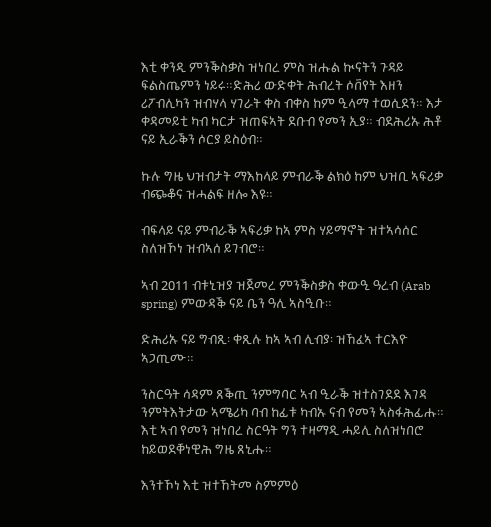እቲ ቀንዲ ምንቕስቃስ ዝነበረ ምስ ዝሑል ኲናትን ጉዳይ ፍልስጤምን ነይሩ።ድሕሪ ውድቀት ሕብረት ሶቨየት እዘን ሪፖብሊካን ዝብሃላ ሃገራት ቀስ ብቀስ ከም ዒላማ ተወሲደን። እታ ቀዳመይቲ ካብ ካርታ ዝጠፍኣት ደቡብ የመን ኢያ። ብደሕሪኡ ሕቶ ናይ ኢራቕን ሶርያ ይስዕብ።

ኩሉ ግዜ ህዝብታት ማእከላይ ምብራቕ ልክዕ ከም ህዝቢ ኣፍሪቃ ብጭቆና ዝሓልፍ ዘሎ እዩ።

ብፍላይ ናይ ምብራቕ ኣፍሪቃ ከኣ ምስ ሃይማኖት ዝተኣሳሰር ስለዝኾነ ዝብኣሰ ይገብሮ።

ኣብ 2011 ብቱኒዝያ ዝጀመረ ምንቕስቃስ ቀውዒ ዓረብ (Arab spring) ምውዳቕ ናይ ቤን ዓሊ ኣስዒቡ።

ድሕሪኡ ናይ ግብጺ፡ ቀጺሉ ከኣ ኣብ ሊብያ፡ ዝኸፈኣ ተርእዮ ኣጋጢሙ።

ንስርዓት ሳዳም ጸቕጢ ንምግባር ኣብ ዒራቕ ዝተስገደደ እገዳ ንምትእትታው ኣሜሪካ ባብ ከፊቱ ካብኡ ናብ የመን ኣስፋሕፊሑ። እቲ ኣብ የመን ዝነበረ ስርዓት ግን ተዛማዲ ሓይሊ ስለዝነበሮ ከይወደቐነዊሕ ግዜ ጸኒሑ።

እንተኾነ እቲ ዝተኸትመ ስምምዕ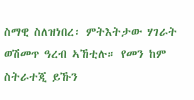ስማዊ ስለዝነበረ፡ ምትእትታው ሃገራት ወሽመጥ ዓረብ ኣኸቲሉ። የመን ከም ስትራተጂ ይኹን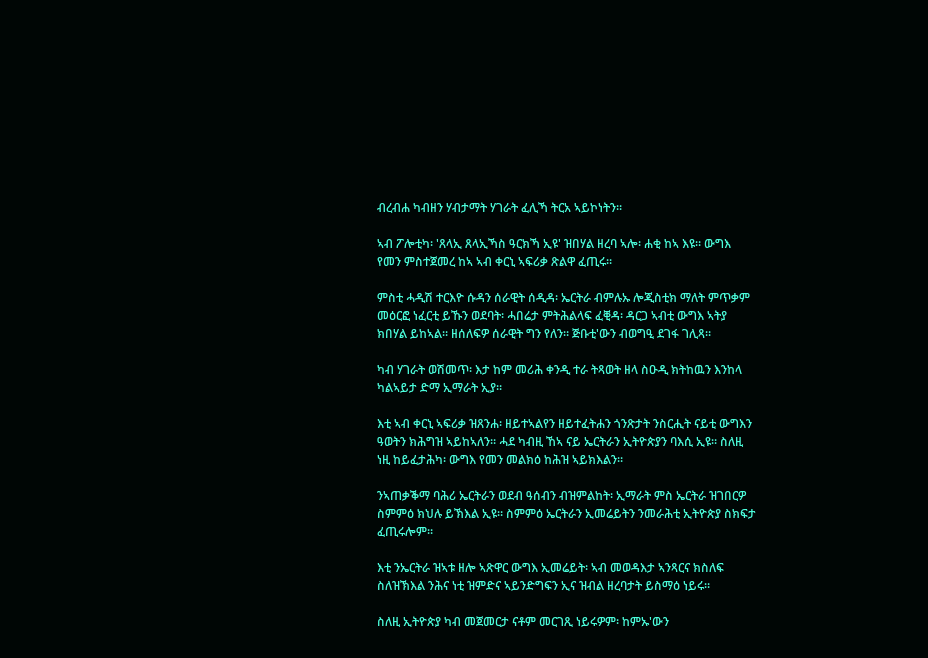ብረብሐ ካብዘን ሃብታማት ሃገራት ፈሊኻ ትርአ ኣይኮነትን።

ኣብ ፖሎቲካ፡ 'ጸላኢ ጸላኢኻስ ዓርክኻ ኢዩ' ዝበሃል ዘረባ ኣሎ፡ ሐቂ ከኣ እዩ። ውግእ የመን ምስተጀመረ ከኣ ኣብ ቀርኒ ኣፍሪቃ ጽልዋ ፈጢሩ።

ምስቲ ሓዲሽ ተርእዮ ሱዳን ሰራዊት ሰዲዳ፡ ኤርትራ ብምሉኡ ሎጂስቲክ ማለት ምጥቃም መዕርፎ ነፈርቲ ይኹን ወደባት፡ ሓበሬታ ምትሕልላፍ ፈቒዳ፡ ዳርጋ ኣብቲ ውግእ ኣትያ ክበሃል ይከኣል። ዘሰለፍዎ ሰራዊት ግን የለን። ጅቡቲ'ውን ብወግዒ ደገፋ ገሊጻ።

ካብ ሃገራት ወሽመጥ፡ እታ ከም መሪሕ ቀንዲ ተራ ትጻወት ዘላ ስዑዲ ክትከዉን እንከላ ካልኣይታ ድማ ኢማራት ኢያ።

እቲ ኣብ ቀርኒ ኣፍሪቃ ዝጸንሐ፡ ዘይተኣልየን ዘይተፈትሐን ጎንጽታት ንስርሒት ናይቲ ውግእን ዓወትን ክሕግዝ ኣይከኣለን። ሓደ ካብዚ ኸኣ ናይ ኤርትራን ኢትዮጵያን ባእሲ ኢዩ። ስለዚ ነዚ ከይፈታሕካ፡ ውግእ የመን መልክዕ ከሕዝ ኣይክእልን።

ንኣጠቃቕማ ባሕሪ ኤርትራን ወደብ ዓሰብን ብዝምልከት፡ ኢማራት ምስ ኤርትራ ዝገበርዎ ስምምዕ ክህሉ ይኽእል ኢዩ። ስምምዕ ኤርትራን ኢመሬይትን ንመራሕቲ ኢትዮጵያ ስክፍታ ፈጢሩሎም።

እቲ ንኤርትራ ዝኣቱ ዘሎ ኣጽዋር ውግእ ኢመሬይት፡ ኣብ መወዳእታ ኣንጻርና ክስለፍ ስለዝኽእል ንሕና ነቲ ዝምድና ኣይንድግፍን ኢና ዝብል ዘረባታት ይስማዕ ነይሩ።

ስለዚ ኢትዮጵያ ካብ መጀመርታ ናቶም መርገጺ ነይሩዎም፡ ከምኡ'ውን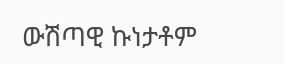ውሽጣዊ ኩነታቶም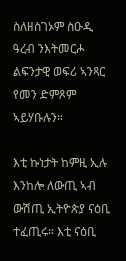ስለዘስገኦም ስዑዲ ዓረብ ንእትመርሖ ልፍንታዊ ወፍሪ ኣንጻር የመን ድምጾም ኣይሃቡሉን።

እቲ ኩነታት ከምዚ ኢሉ እንከሎ ለውጢ ኣብ ውሽጢ ኢትዮጵያ ናዕቢ ተፈጢሩ። እቲ ናዕቢ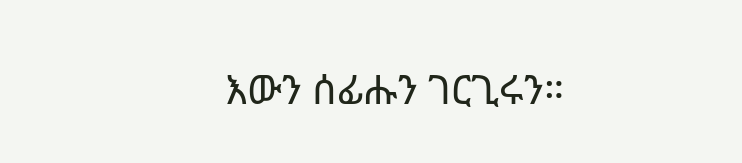እውን ሰፊሑን ገርጊሩን።